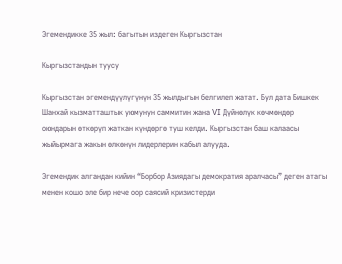Эгемендикке 35 жыл: багытын издеген Кыргызстан

Кыргызстандын туусу

Кыргызстан эгемендүүлүгүнүн 35 жылдыгын белгилеп жатат. Бул дата Бишкек Шанхай кызматташтык уюмунун саммитин жана VI Дүйнөлүк көчмөндөр оюндарын өткөрүп жаткан күндөргө туш келди. Кыргызстан баш калаасы жыйырмага жакын өлкөнүн лидерлерин кабыл алууда.

Эгемендик алгандан кийин “Борбор Азиядагы демократия аралчасы” деген атагы менен кошо эле бир нече оор саясий кризистерди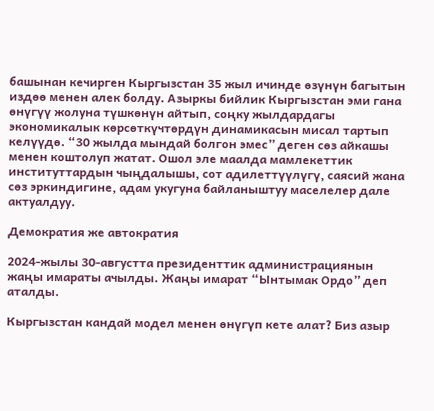башынан кечирген Кыргызстан 35 жыл ичинде өзүнүн багытын издөө менен алек болду. Азыркы бийлик Кыргызстан эми гана өнүгүү жолуна түшкөнүн айтып, соңку жылдардагы экономикалык көрсөткүчтөрдүн динамикасын мисал тартып келүүдө. “30 жылда мындай болгон эмес” деген сөз айкашы менен коштолуп жатат. Ошол эле маалда мамлекеттик институттардын чыңдалышы, сот адилеттүүлүгү, саясий жана сөз эркиндигине, адам укугуна байланыштуу маселелер дале актуалдуу.

Демократия же автократия

2024-жылы 30-августта президенттик администрациянын жаңы имараты ачылды. Жаңы имарат “Ынтымак Ордо” деп аталды.

Кыргызстан кандай модел менен өнүгүп кете алат? Биз азыр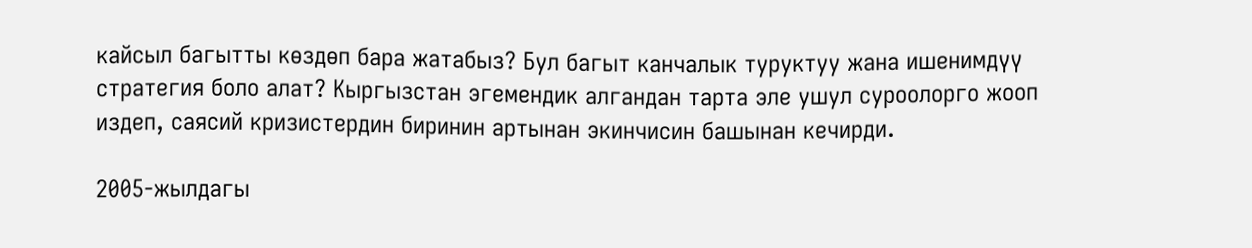кайсыл багытты көздөп бара жатабыз? Бул багыт канчалык туруктуу жана ишенимдүү стратегия боло алат? Кыргызстан эгемендик алгандан тарта эле ушул суроолорго жооп издеп, саясий кризистердин биринин артынан экинчисин башынан кечирди.

2005-жылдагы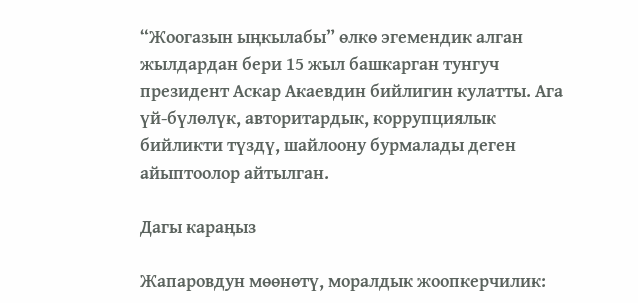“Жоогазын ыңкылабы” өлкө эгемендик алган жылдардан бери 15 жыл башкарган тунгуч президент Аскар Акаевдин бийлигин кулатты. Ага үй-бүлөлүк, авторитардык, коррупциялык бийликти түздү, шайлоону бурмалады деген айыптоолор айтылган.

Дагы караңыз

Жапаровдун мөөнөтү, моралдык жоопкерчилик: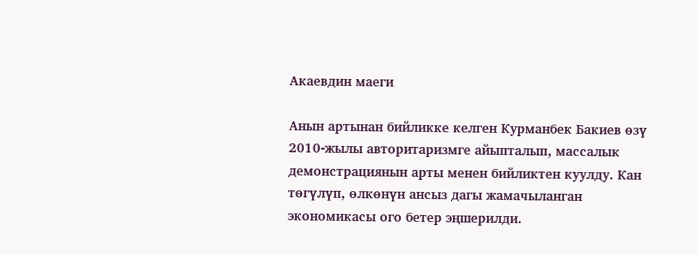Акаевдин маеги

Анын артынан бийликке келген Курманбек Бакиев өзү 2010-жылы авторитаризмге айыпталып, массалык демонстрациянын арты менен бийликтен куулду. Кан төгүлүп, өлкөнүн ансыз дагы жамачыланган экономикасы ого бетер эңшерилди.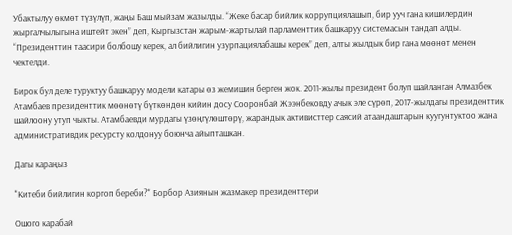Убактылуу өкмөт түзүлүп, жаңы Баш мыйзам жазылды. “Жеке басар бийлик коррупциялашып, бир ууч гана кишилердин жыргалчылыгына иштейт экен” деп, Кыргызстан жарым-жартылай парламенттик башкаруу системасын тандап алды. “Президенттин таасири болбошу керек, ал бийлигин узурпациялабашы керек” деп, алты жылдык бир гана мөөнөт менен чектелди.

Бирок бул деле туруктуу башкаруу модели катары өз жемишин берген жок. 2011-жылы президент болуп шайланган Алмазбек Атамбаев президенттик мөөнөтү бүткөндөн кийин досу Сооронбай Жээнбековду ачык эле сүрөп, 2017-жылдагы президенттик шайлоону утуп чыкты. Атамбаевди мурдагы үзөңгүлөштөрү, жарандык активисттер саясий атаандаштарын куугунтуктоо жана административдик ресурсту колдонуу боюнча айыпташкан.

Дагы караңыз

"Китеби бийлигин коргоп береби?" Борбор Азиянын жазмакер президенттери

Ошого карабай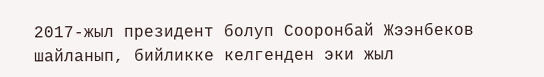2017-жыл президент болуп Сооронбай Жээнбеков шайланып, бийликке келгенден эки жыл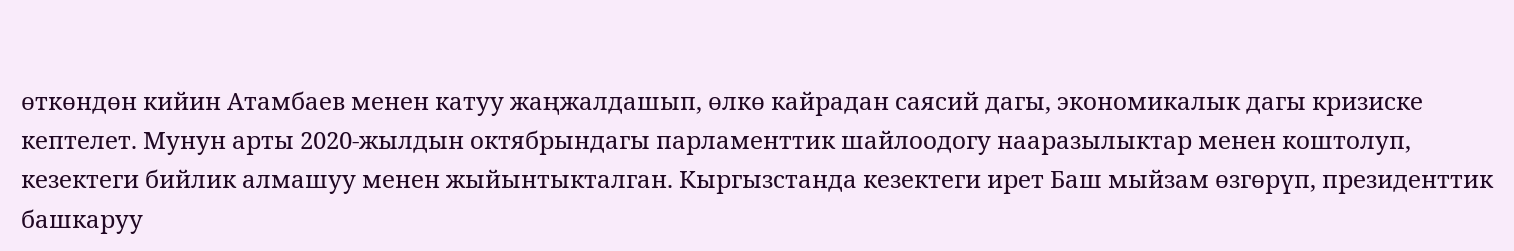өткөндөн кийин Атамбаев менен катуу жаңжалдашып, өлкө кайрадан саясий дагы, экономикалык дагы кризиске кептелет. Мунун арты 2020-жылдын октябрындагы парламенттик шайлоодогу нааразылыктар менен коштолуп, кезектеги бийлик алмашуу менен жыйынтыкталган. Кыргызстанда кезектеги ирет Баш мыйзам өзгөрүп, президенттик башкаруу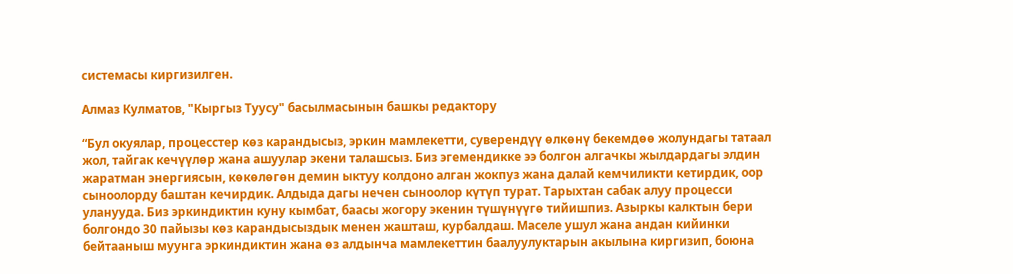системасы киргизилген.

Алмаз Кулматов, "Кыргыз Туусу" басылмасынын башкы редактору

“Бул окуялар, процесстер көз карандысыз, эркин мамлекетти, суверендүү өлкөнү бекемдөө жолундагы татаал жол, тайгак кечүүлөр жана ашуулар экени талашсыз. Биз эгемендикке ээ болгон алгачкы жылдардагы элдин жаратман энергиясын, көкөлөгөн демин ыктуу колдоно алган жокпуз жана далай кемчиликти кетирдик, оор сыноолорду баштан кечирдик. Алдыда дагы нечен сыноолор күтүп турат. Тарыхтан сабак алуу процесси уланууда. Биз эркиндиктин куну кымбат, баасы жогору экенин түшүнүүгө тийишпиз. Азыркы калктын бери болгондо 30 пайызы көз карандысыздык менен жашташ, курбалдаш. Маселе ушул жана андан кийинки бейтааныш муунга эркиндиктин жана өз алдынча мамлекеттин баалуулуктарын акылына киргизип, боюна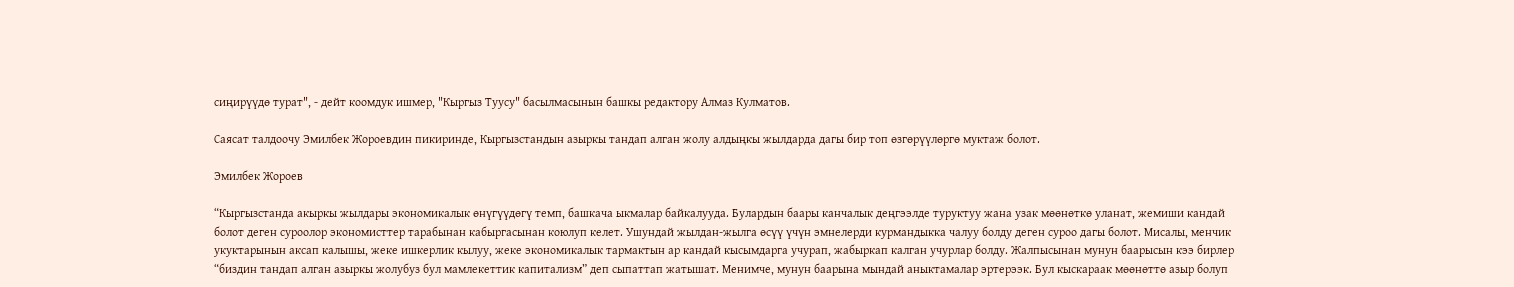сиңирүүдө турат", - дейт коомдук ишмер, "Кыргыз Туусу" басылмасынын башкы редактору Алмаз Кулматов.

Саясат талдоочу Эмилбек Жороевдин пикиринде, Кыргызстандын азыркы тандап алган жолу алдыңкы жылдарда дагы бир топ өзгөрүүлөргө муктаж болот.

Эмилбек Жороев

“Кыргызстанда акыркы жылдары экономикалык өнүгүүдөгү темп, башкача ыкмалар байкалууда. Булардын баары канчалык деңгээлде туруктуу жана узак мөөнөткө уланат, жемиши кандай болот деген суроолор экономисттер тарабынан кабыргасынан коюлуп келет. Ушундай жылдан-жылга өсүү үчүн эмнелерди курмандыкка чалуу болду деген суроо дагы болот. Мисалы, менчик укуктарынын аксап калышы, жеке ишкерлик кылуу, жеке экономикалык тармактын ар кандай кысымдарга учурап, жабыркап калган учурлар болду. Жалпысынан мунун баарысын кээ бирлер “биздин тандап алган азыркы жолубуз бул мамлекеттик капитализм” деп сыпаттап жатышат. Менимче, мунун баарына мындай аныктамалар эртерээк. Бул кыскараак мөөнөттө азыр болуп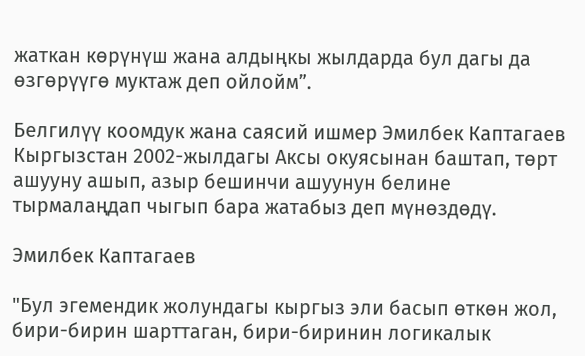жаткан көрүнүш жана алдыңкы жылдарда бул дагы да өзгөрүүгө муктаж деп ойлойм”.

Белгилүү коомдук жана саясий ишмер Эмилбек Каптагаев Кыргызстан 2002-жылдагы Аксы окуясынан баштап, төрт ашууну ашып, азыр бешинчи ашуунун белине тырмалаңдап чыгып бара жатабыз деп мүнөздөдү.

Эмилбек Каптагаев

"Бул эгемендик жолундагы кыргыз эли басып өткөн жол, бири-бирин шарттаган, бири-биринин логикалык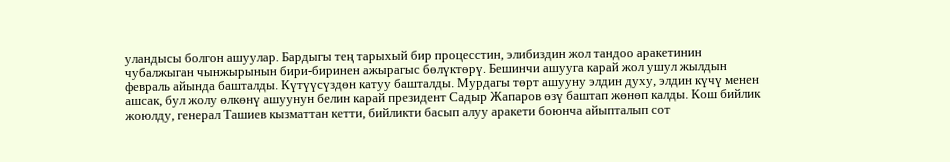уландысы болгон ашуулар. Бардыгы тең тарыхый бир процесстин, элибиздин жол тандоо аракетинин чубалжыган чынжырынын бири-биринен ажырагыс бөлүктөрү. Бешинчи ашууга карай жол ушул жылдын февраль айында башталды. Күтүүсүздөн катуу башталды. Мурдагы төрт ашууну элдин духу, элдин күчү менен ашсак, бул жолу өлкөнү ашуунун белин карай президент Садыр Жапаров өзү баштап жөнөп калды. Кош бийлик жоюлду, генерал Ташиев кызматтан кетти, бийликти басып алуу аракети боюнча айыпталып сот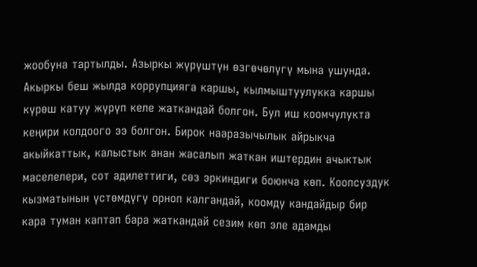жообуна тартылды. Азыркы жүрүштүн өзгөчөлүгү мына ушунда. Акыркы беш жылда коррупцияга каршы, кылмыштуулукка каршы күрөш катуу жүрүп келе жаткандай болгон. Бул иш коомчулукта кеңири колдоого ээ болгон. Бирок нааразычылык айрыкча акыйкаттык, калыстык анан жасалып жаткан иштердин ачыктык маселелери, сот адилеттиги, сөз эркиндиги боюнча көп. Коопсуздук кызматынын үстөмдүгү орноп калгандай, коомду кандайдыр бир кара туман каптап бара жаткандай сезим көп эле адамды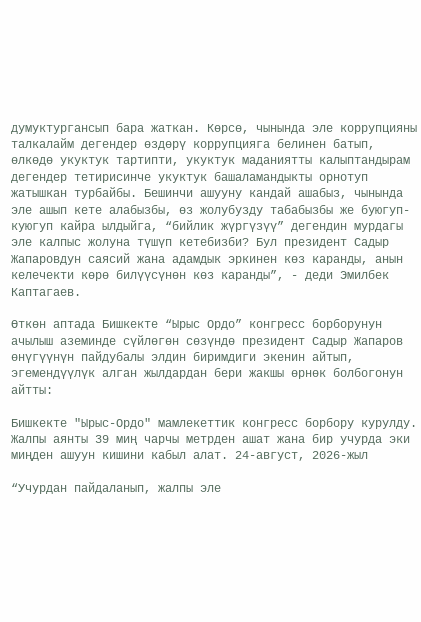думуктургансып бара жаткан. Көрсө, чынында эле коррупцияны талкалайм дегендер өздөрү коррупцияга белинен батып, өлкөдө укуктук тартипти, укуктук маданиятты калыптандырам дегендер тетирисинче укуктук башаламандыкты орнотуп жатышкан турбайбы. Бешинчи ашууну кандай ашабыз, чынында эле ашып кете алабызбы, өз жолубузду табабызбы же буюгуп-куюгуп кайра ылдыйга, “бийлик жүргүзүү” дегендин мурдагы эле калпыс жолуна түшүп кетебизби? Бул президент Садыр Жапаровдун саясий жана адамдык эркинен көз каранды, анын келечекти көрө билүүсүнөн көз каранды”, - деди Эмилбек Каптагаев.

Өткөн аптада Бишкекте “Ырыс Ордо” конгресс борборунун ачылыш аземинде сүйлөгөн сөзүндө президент Садыр Жапаров өнүгүүнүн пайдубалы элдин биримдиги экенин айтып, эгемендүүлүк алган жылдардан бери жакшы өрнөк болбогонун айтты:

Бишкекте "Ырыс-Ордо" мамлекеттик конгресс борбору курулду. Жалпы аянты 39 миң чарчы метрден ашат жана бир учурда эки миңден ашуун кишини кабыл алат. 24-август, 2026-жыл

“Учурдан пайдаланып, жалпы эле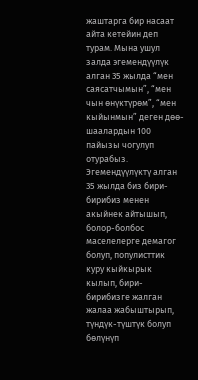жаштарга бир насаат айта кетейин деп турам. Мына ушул залда эгемендүүлүк алган 35 жылда “мен саясатчымын”, “мен чын өнүктүрөм”, “мен кыйынмын” деген дөө-шаалардын 100 пайызы чогулуп отурабыз. Эгемендүүлүктү алган 35 жылда биз бири-бирибиз менен акыйнек айтышып, болор-болбос маселелерге демагог болуп, популисттик куру кыйкырык кылып, бири-бирибизге жалган жалаа жабыштырып, түндүк-түштүк болуп бөлүнүп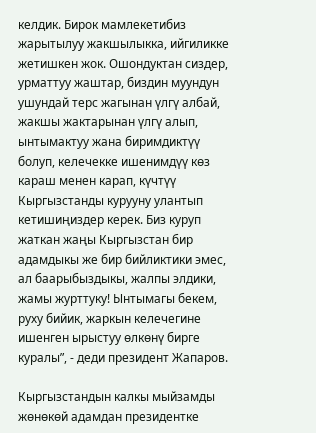келдик. Бирок мамлекетибиз жарытылуу жакшылыкка, ийгиликке жетишкен жок. Ошондуктан сиздер, урматтуу жаштар, биздин муундун ушундай терс жагынан үлгү албай, жакшы жактарынан үлгү алып, ынтымактуу жана биримдиктүү болуп, келечекке ишенимдүү көз караш менен карап, күчтүү Кыргызстанды курууну улантып кетишиңиздер керек. Биз куруп жаткан жаңы Кыргызстан бир адамдыкы же бир бийликтики эмес, ал баарыбыздыкы, жалпы элдики, жамы журттуку! Ынтымагы бекем, руху бийик, жаркын келечегине ишенген ырыстуу өлкөнү бирге куралы”, - деди президент Жапаров.

Кыргызстандын калкы мыйзамды жөнөкөй адамдан президентке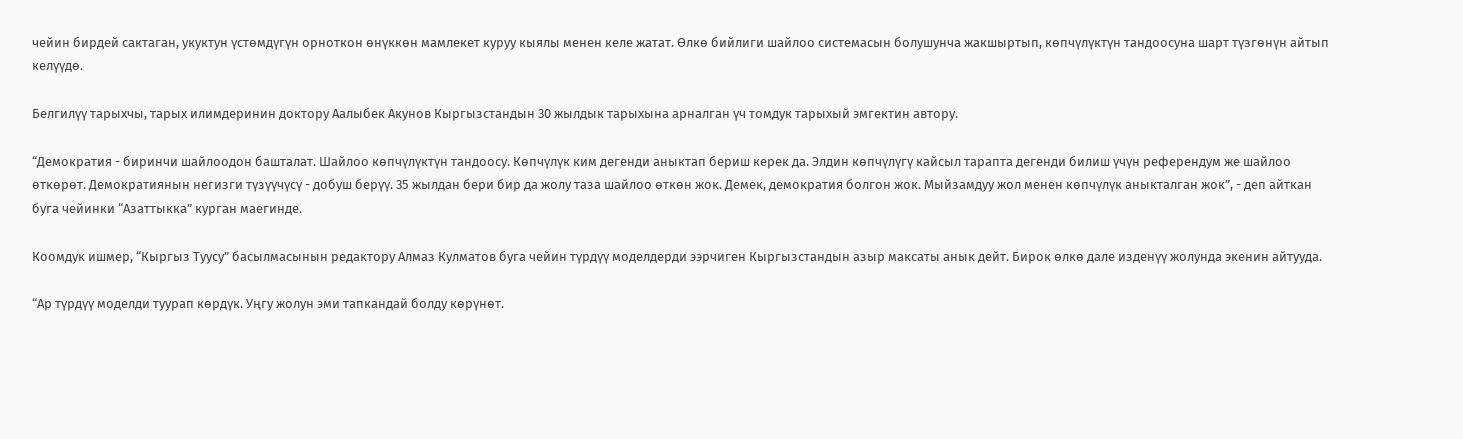чейин бирдей сактаган, укуктун үстөмдүгүн орноткон өнүккөн мамлекет куруу кыялы менен келе жатат. Өлкө бийлиги шайлоо системасын болушунча жакшыртып, көпчүлүктүн тандоосуна шарт түзгөнүн айтып келүүдө.

Белгилүү тарыхчы, тарых илимдеринин доктору Аалыбек Акунов Кыргызстандын 30 жылдык тарыхына арналган үч томдук тарыхый эмгектин автору.

“Демократия - биринчи шайлоодон башталат. Шайлоо көпчүлүктүн тандоосу. Көпчүлүк ким дегенди аныктап бериш керек да. Элдин көпчүлүгү кайсыл тарапта дегенди билиш үчүн референдум же шайлоо өткөрөт. Демократиянын негизги түзүүчүсү - добуш берүү. 35 жылдан бери бир да жолу таза шайлоо өткөн жок. Демек, демократия болгон жок. Мыйзамдуу жол менен көпчүлүк аныкталган жок”, - деп айткан буга чейинки “Азаттыкка” курган маегинде.

Коомдук ишмер, “Кыргыз Туусу” басылмасынын редактору Алмаз Кулматов буга чейин түрдүү моделдерди ээрчиген Кыргызстандын азыр максаты анык дейт. Бирок өлкө дале изденүү жолунда экенин айтууда.

“Ар түрдүү моделди туурап көрдүк. Уңгу жолун эми тапкандай болду көрүнөт.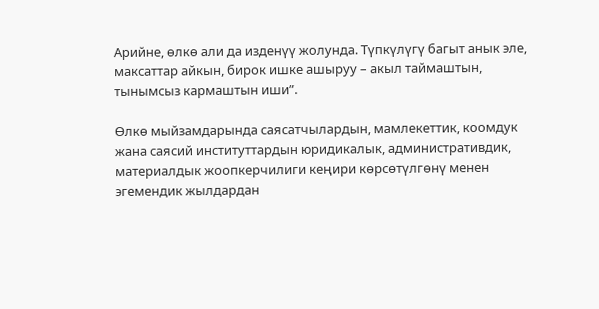Арийне, өлкө али да изденүү жолунда. Түпкүлүгү багыт анык эле, максаттар айкын, бирок ишке ашыруу – акыл таймаштын, тынымсыз кармаштын иши”.

Өлкө мыйзамдарында саясатчылардын, мамлекеттик, коомдук жана саясий институттардын юридикалык, административдик, материалдык жоопкерчилиги кеңири көрсөтүлгөнү менен эгемендик жылдардан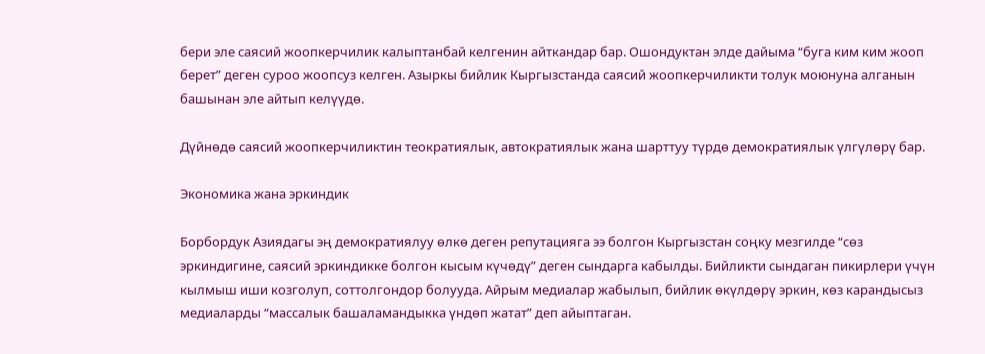бери эле саясий жоопкерчилик калыптанбай келгенин айткандар бар. Ошондуктан элде дайыма “буга ким ким жооп берет” деген суроо жоопсуз келген. Азыркы бийлик Кыргызстанда саясий жоопкерчиликти толук моюнуна алганын башынан эле айтып келүүдө.

Дүйнөдө саясий жоопкерчиликтин теократиялык, автократиялык жана шарттуу түрдө демократиялык үлгүлөрү бар.

Экономика жана эркиндик

Борбордук Азиядагы эң демократиялуу өлкө деген репутацияга ээ болгон Кыргызстан соңку мезгилде “сөз эркиндигине, саясий эркиндикке болгон кысым күчөдү” деген сындарга кабылды. Бийликти сындаган пикирлери үчүн кылмыш иши козголуп, соттолгондор болууда. Айрым медиалар жабылып, бийлик өкүлдөрү эркин, көз карандысыз медиаларды “массалык башаламандыкка үндөп жатат” деп айыптаган.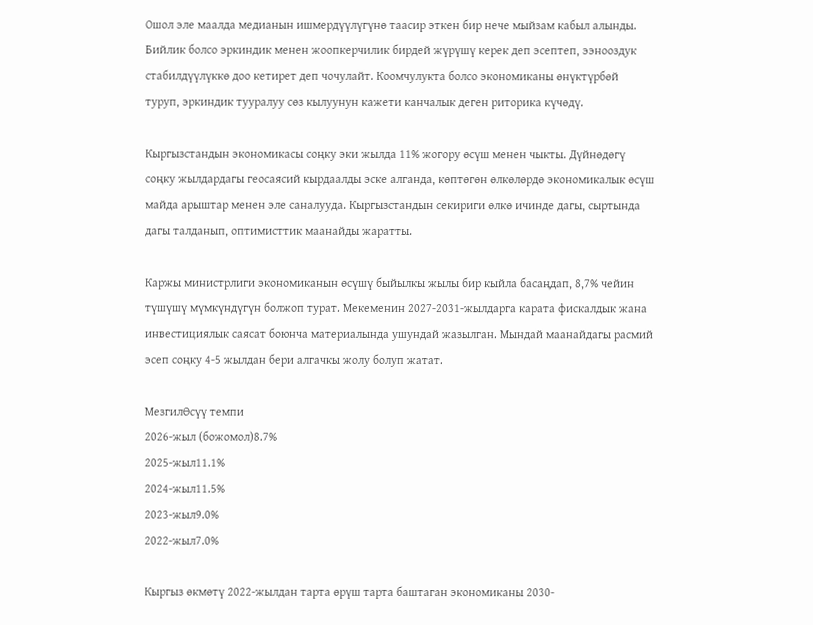Ошол эле маалда медианын ишмердүүлүгүнө таасир эткен бир нече мыйзам кабыл алынды. Бийлик болсо эркиндик менен жоопкерчилик бирдей жүрүшү керек деп эсептеп, ээнооздук стабилдүүлүккө доо кетирет деп чочулайт. Коомчулукта болсо экономиканы өнүктүрбөй туруп, эркиндик тууралуу сөз кылуунун кажети канчалык деген риторика күчөдү.

Кыргызстандын экономикасы соңку эки жылда 11% жогору өсүш менен чыкты. Дүйнөдөгү соңку жылдардагы геосаясий кырдаалды эске алганда, көптөгөн өлкөлөрдө экономикалык өсүш майда арыштар менен эле саналууда. Кыргызстандын секириги өлкө ичинде дагы, сыртында дагы талданып, оптимисттик маанайды жаратты.

Каржы министрлиги экономиканын өсүшү быйылкы жылы бир кыйла басаңдап, 8,7% чейин түшүшү мүмкүндүгүн болжоп турат. Мекеменин 2027-2031-жылдарга карата фискалдык жана инвестициялык саясат боюнча материалында ушундай жазылган. Мындай маанайдагы расмий эсеп соңку 4-5 жылдан бери алгачкы жолу болуп жатат.

МезгилӨсүү темпи
2026-жыл (божомол)8.7%
2025-жыл11.1%
2024-жыл11.5%
2023-жыл9.0%
2022-жыл7.0%

Кыргыз өкмөтү 2022-жылдан тарта өрүш тарта баштаган экономиканы 2030-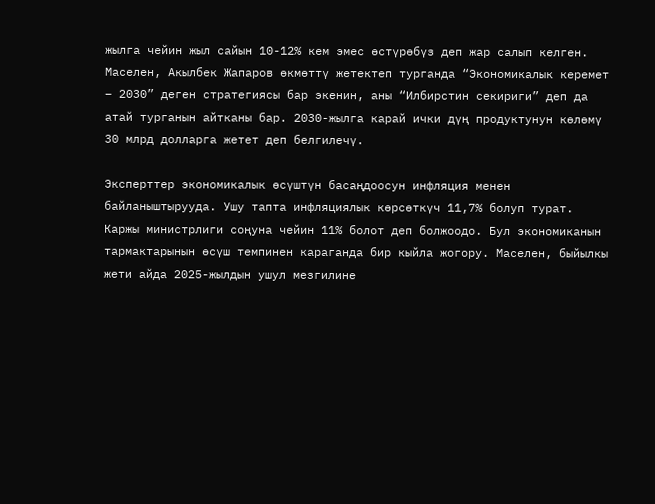жылга чейин жыл сайын 10-12% кем эмес өстүрөбүз деп жар салып келген. Маселен, Акылбек Жапаров өкмөттү жетектеп турганда “Экономикалык керемет – 2030” деген стратегиясы бар экенин, аны “Илбирстин секириги” деп да атай турганын айтканы бар. 2030-жылга карай ички дүң продуктунун көлөмү 30 млрд долларга жетет деп белгилечү.

Эксперттер экономикалык өсүштүн басаңдоосун инфляция менен байланыштырууда. Ушу тапта инфляциялык көрсөткүч 11,7% болуп турат. Каржы министрлиги соңуна чейин 11% болот деп болжоодо. Бул экономиканын тармактарынын өсүш темпинен караганда бир кыйла жогору. Маселен, быйылкы жети айда 2025-жылдын ушул мезгилине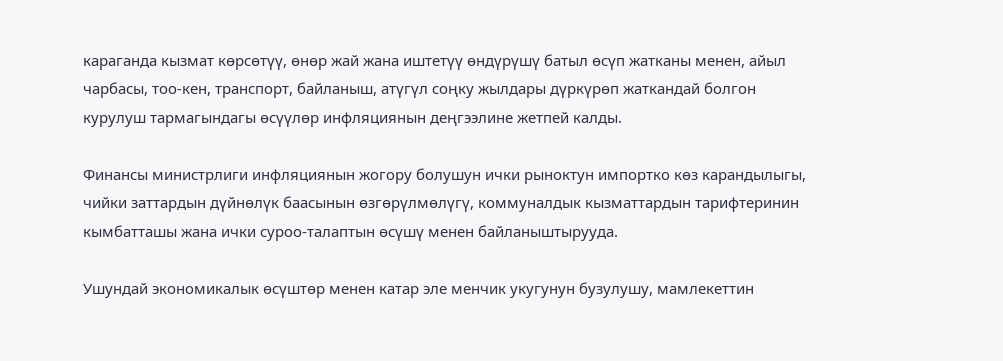караганда кызмат көрсөтүү, өнөр жай жана иштетүү өндүрүшү батыл өсүп жатканы менен, айыл чарбасы, тоо-кен, транспорт, байланыш, атүгүл соңку жылдары дүркүрөп жаткандай болгон курулуш тармагындагы өсүүлөр инфляциянын деңгээлине жетпей калды.

Финансы министрлиги инфляциянын жогору болушун ички рыноктун импортко көз карандылыгы, чийки заттардын дүйнөлүк баасынын өзгөрүлмөлүгү, коммуналдык кызматтардын тарифтеринин кымбатташы жана ички суроо-талаптын өсүшү менен байланыштырууда.

Ушундай экономикалык өсүштөр менен катар эле менчик укугунун бузулушу, мамлекеттин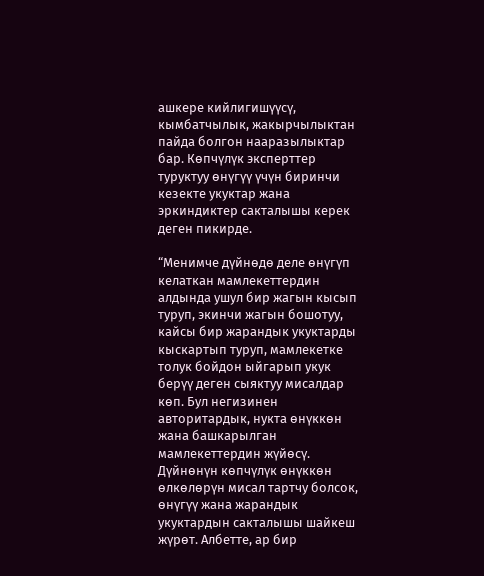ашкере кийлигишүүсү, кымбатчылык, жакырчылыктан пайда болгон нааразылыктар бар. Көпчүлүк эксперттер туруктуу өнүгүү үчүн биринчи кезекте укуктар жана эркиндиктер сакталышы керек деген пикирде.

“Менимче дүйнөдө деле өнүгүп келаткан мамлекеттердин алдында ушул бир жагын кысып туруп, экинчи жагын бошотуу, кайсы бир жарандык укуктарды кыскартып туруп, мамлекетке толук бойдон ыйгарып укук берүү деген сыяктуу мисалдар көп. Бул негизинен авторитардык, нукта өнүккөн жана башкарылган мамлекеттердин жүйөсү. Дүйнөнүн көпчүлүк өнүккөн өлкөлөрүн мисал тартчу болсок, өнүгүү жана жарандык укуктардын сакталышы шайкеш жүрөт. Албетте, ар бир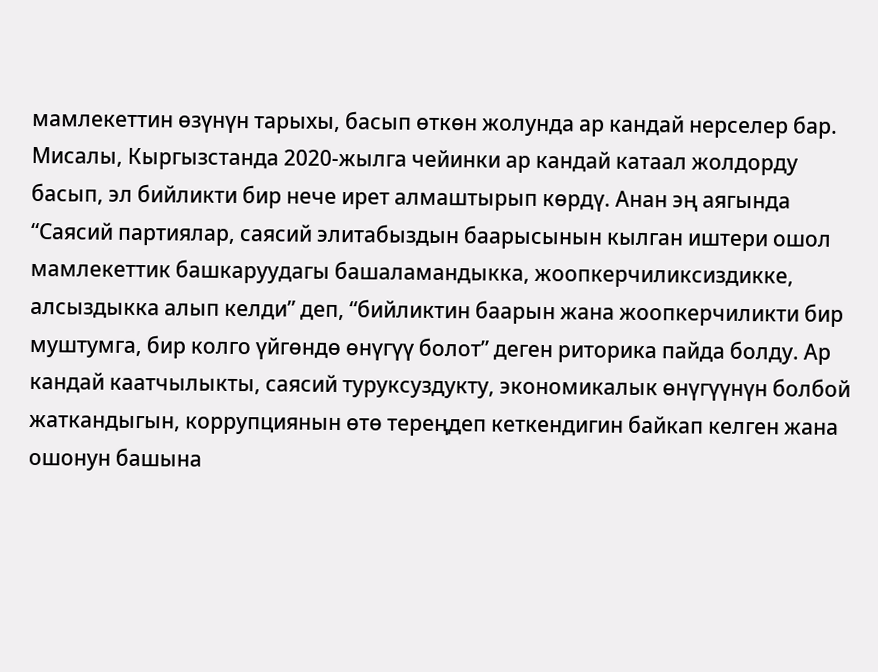мамлекеттин өзүнүн тарыхы, басып өткөн жолунда ар кандай нерселер бар. Мисалы, Кыргызстанда 2020-жылга чейинки ар кандай катаал жолдорду басып, эл бийликти бир нече ирет алмаштырып көрдү. Анан эң аягында “Саясий партиялар, саясий элитабыздын баарысынын кылган иштери ошол мамлекеттик башкаруудагы башаламандыкка, жоопкерчиликсиздикке, алсыздыкка алып келди” деп, “бийликтин баарын жана жоопкерчиликти бир муштумга, бир колго үйгөндө өнүгүү болот” деген риторика пайда болду. Ар кандай каатчылыкты, саясий туруксуздукту, экономикалык өнүгүүнүн болбой жаткандыгын, коррупциянын өтө тереңдеп кеткендигин байкап келген жана ошонун башына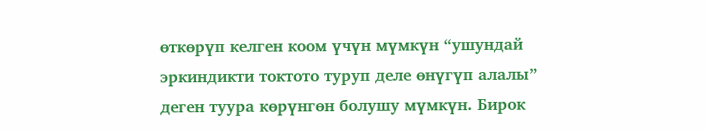өткөрүп келген коом үчүн мүмкүн “ушундай эркиндикти токтото туруп деле өнүгүп алалы” деген туура көрүнгөн болушу мүмкүн. Бирок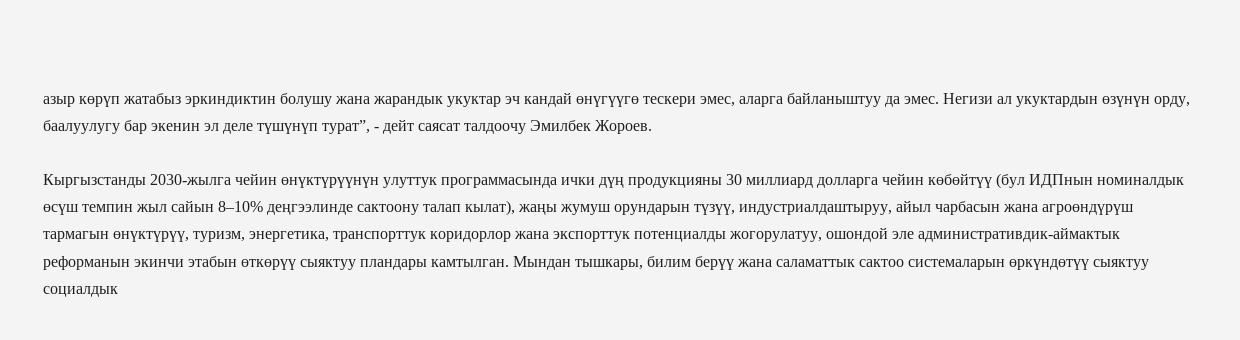азыр көрүп жатабыз эркиндиктин болушу жана жарандык укуктар эч кандай өнүгүүгө тескери эмес, аларга байланыштуу да эмес. Негизи ал укуктардын өзүнүн орду, баалуулугу бар экенин эл деле түшүнүп турат”, - дейт саясат талдоочу Эмилбек Жороев.

Кыргызстанды 2030-жылга чейин өнүктүрүүнүн улуттук программасында ички дүң продукцияны 30 миллиард долларга чейин көбөйтүү (бул ИДПнын номиналдык өсүш темпин жыл сайын 8–10% деңгээлинде сактоону талап кылат), жаңы жумуш орундарын түзүү, индустриалдаштыруу, айыл чарбасын жана агроөндүрүш тармагын өнүктүрүү, туризм, энергетика, транспорттук коридорлор жана экспорттук потенциалды жогорулатуу, ошондой эле административдик-аймактык реформанын экинчи этабын өткөрүү сыяктуу пландары камтылган. Мындан тышкары, билим берүү жана саламаттык сактоо системаларын өркүндөтүү сыяктуу социалдык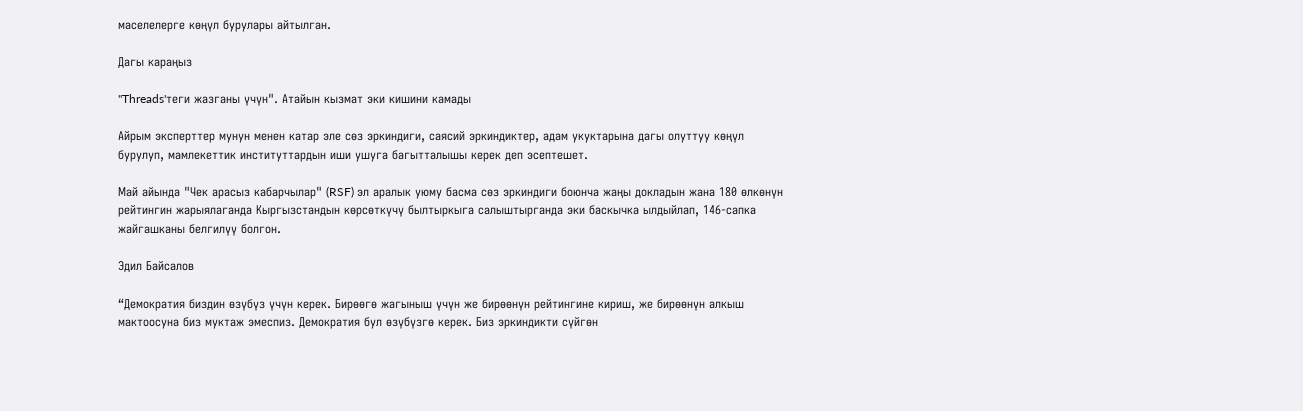маселелерге көңүл бурулары айтылган.

Дагы караңыз

"Threads'теги жазганы үчүн". Атайын кызмат эки кишини камады

Айрым эксперттер мунун менен катар эле сөз эркиндиги, саясий эркиндиктер, адам укуктарына дагы олуттуу көңүл бурулуп, мамлекеттик институттардын иши ушуга багытталышы керек деп эсептешет.

Май айында "Чек арасыз кабарчылар" (RSF) эл аралык уюму басма сөз эркиндиги боюнча жаңы докладын жана 180 өлкөнүн рейтингин жарыялаганда Кыргызстандын көрсөткүчү былтыркыга салыштырганда эки баскычка ылдыйлап, 146-сапка жайгашканы белгилүү болгон.

Эдил Байсалов

“Демократия биздин өзүбүз үчүн керек. Бирөөгө жагыныш үчүн же бирөөнүн рейтингине кириш, же бирөөнүн алкыш мактоосуна биз муктаж эмеспиз. Демократия бул өзүбүзгө керек. Биз эркиндикти сүйгөн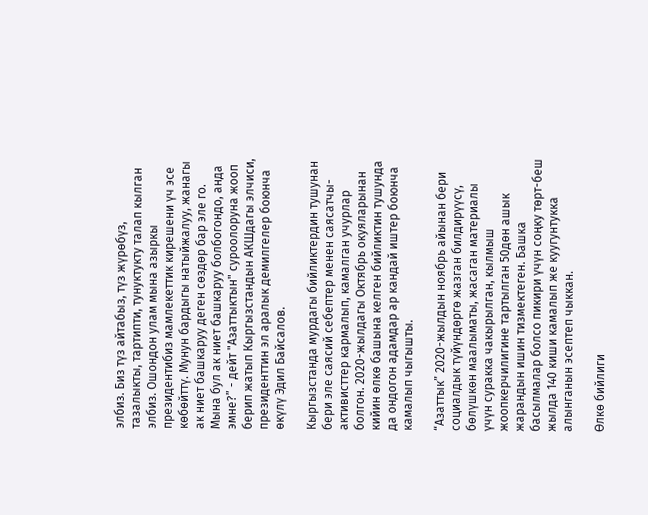элбиз. Биз түз айтабыз, түз жүрөбүз, тазалыкты, тартипти, тунуктукту талап кылган элбиз. Ошондон улам мына азыркы президентибиз мамлекеттик кирешени үч эсе көбөйттү. Мунун бардыгы натыйжалуу, жанагы ак ниет башкаруу деген сөздөр бар эле го. Мына бул ак ниет башкаруу болбогондо, анда эмне?” - дейт "Азаттыктын" суроолоруна жооп берип жатып Кыргызстандын АКШдагы элчиси, президенттин эл аралык демилгелер боюнча өкүлү Эдил Байсалов.

Кыргызстанда мурдагы бийликтердин тушунан бери эле саясий себептер менен саясатчы-активисттер кармалып, камалган учурлар болгон. 2020-жылдагы Октябрь окуяларынан кийин өлкө башына келген бийликтин тушунда да ондогон адамдар ар кандай иштер боюнча камалып чыгышты.

“Азаттык” 2020-жылдын ноябрь айынан бери социалдык түйүндөргө жазган билдирүүсү, бөлүшкөн маалыматы, жаcаган материалы үчүн суракка чакырылган, кылмыш жоопкерчилигине тартылган 50дөн ашык жарандын ишин тизмектеген. Башка басылмалар болсо пикири үчүн соңку төрт-беш жылда 140 киши камалып же куугунтукка алынганын эсептеп чыккан.

Өлкө бийлиги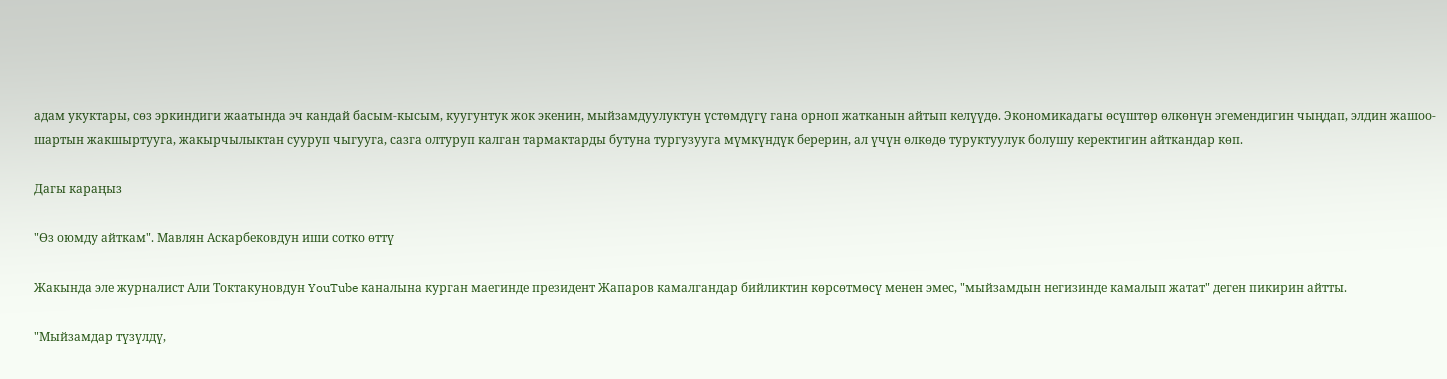адам укуктары, сөз эркиндиги жаатында эч кандай басым-кысым, куугунтук жок экенин, мыйзамдуулуктун үстөмдүгү гана орноп жатканын айтып келүүдө. Экономикадагы өсүштөр өлкөнүн эгемендигин чыңдап, элдин жашоо-шартын жакшыртууга, жакырчылыктан сууруп чыгууга, сазга олтуруп калган тармактарды бутуна тургузууга мүмкүндүк берерин, ал үчүн өлкөдө туруктуулук болушу керектигин айткандар көп.

Дагы караңыз

"Өз оюмду айткам". Мавлян Аскарбековдун иши сотко өттү

Жакында эле журналист Али Токтакуновдун YouTube каналына курган маегинде президент Жапаров камалгандар бийликтин көрсөтмөсү менен эмес, "мыйзамдын негизинде камалып жатат" деген пикирин айтты.

"Мыйзамдар түзүлдү,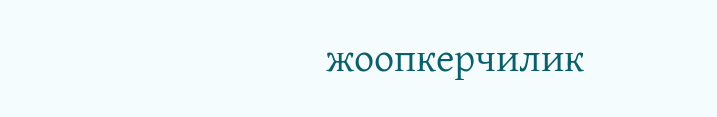жоопкерчилик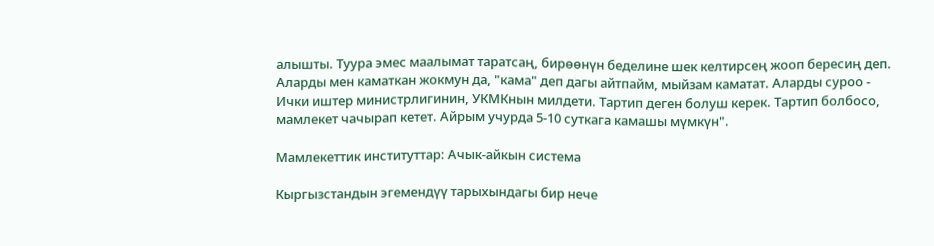алышты. Туура эмес маалымат таратсаң, бирөөнүн беделине шек келтирсең жооп бересиң деп. Аларды мен каматкан жокмун да, "кама" деп дагы айтпайм, мыйзам каматат. Аларды суроо - Ички иштер министрлигинин, УКМКнын милдети. Тартип деген болуш керек. Тартип болбосо, мамлекет чачырап кетет. Айрым учурда 5-10 суткага камашы мүмкүн".

Мамлекеттик институттар: Ачык-айкын система

Кыргызстандын эгемендүү тарыхындагы бир нече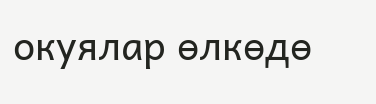окуялар өлкөдө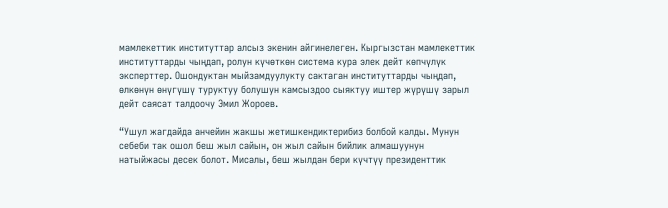мамлекеттик институттар алсыз экенин айгинелеген. Кыргызстан мамлекеттик институттарды чыңдап, ролун күчөткөн система кура элек дейт көпчүлүк эксперттер. Ошондуктан мыйзамдуулукту сактаган институттарды чыңдап, өлкөнүн өнүгүшү туруктуу болушун камсыздоо сыяктуу иштер жүрүшү зарыл дейт саясат талдоочу Эмил Жороев.

“Ушул жагдайда анчейин жакшы жетишкендиктерибиз болбой калды. Мунун себеби так ошол беш жыл сайын, он жыл сайын бийлик алмашуунун натыйжасы десек болот. Мисалы, беш жылдан бери күчтүү президенттик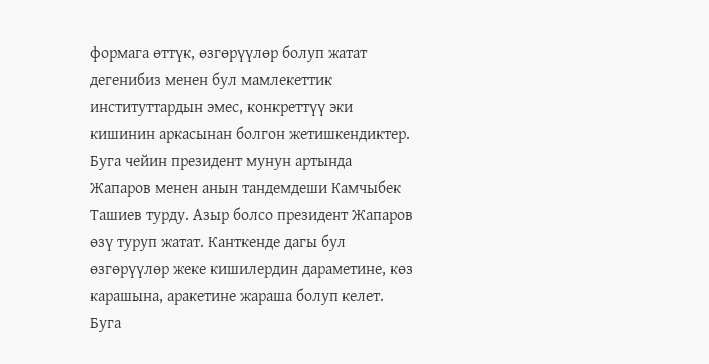формага өттүк, өзгөрүүлөр болуп жатат дегенибиз менен бул мамлекеттик институттардын эмес, конкреттүү эки кишинин аркасынан болгон жетишкендиктер. Буга чейин президент мунун артында Жапаров менен анын тандемдеши Камчыбек Ташиев турду. Азыр болсо президент Жапаров өзү туруп жатат. Канткенде дагы бул өзгөрүүлөр жеке кишилердин дараметине, көз карашына, аракетине жараша болуп келет. Буга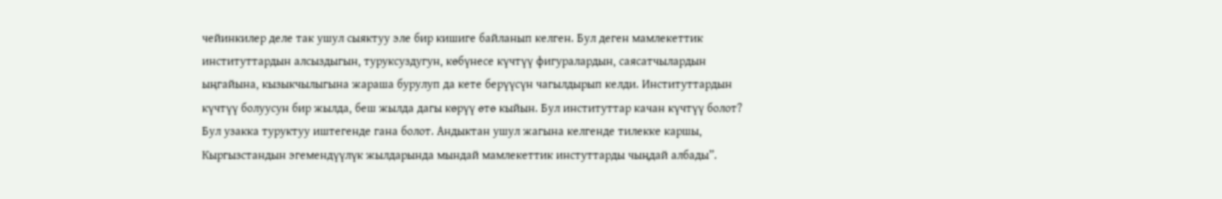чейинкилер деле так ушул сыяктуу эле бир кишиге байланып келген. Бул деген мамлекеттик институттардын алсыздыгын, туруксуздугун, көбүнесе күчтүү фигуралардын, саясатчылардын ыңгайына, кызыкчылыгына жараша бурулуп да кете берүүсүн чагылдырып келди. Институттардын күчтүү болуусун бир жылда, беш жылда дагы көрүү өтө кыйын. Бул институттар качан күчтүү болот? Бул узакка туруктуу иштегенде гана болот. Андыктан ушул жагына келгенде тилекке каршы, Кыргызстандын эгемендүүлүк жылдарында мындай мамлекеттик инстуттарды чыңдай албады”.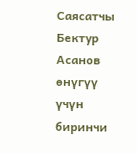Саясатчы Бектур Асанов өнүгүү үчүн биринчи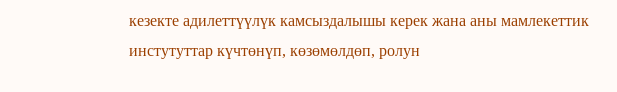кезекте адилеттүүлүк камсыздалышы керек жана аны мамлекеттик инстутуттар күчтөнүп, көзөмөлдөп, ролун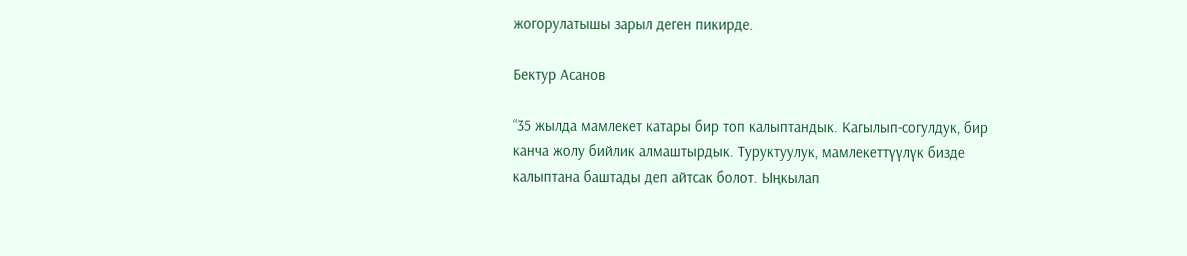жогорулатышы зарыл деген пикирде.

Бектур Асанов

“35 жылда мамлекет катары бир топ калыптандык. Кагылып-согулдук, бир канча жолу бийлик алмаштырдык. Туруктуулук, мамлекеттүүлүк бизде калыптана баштады деп айтсак болот. Ыңкылап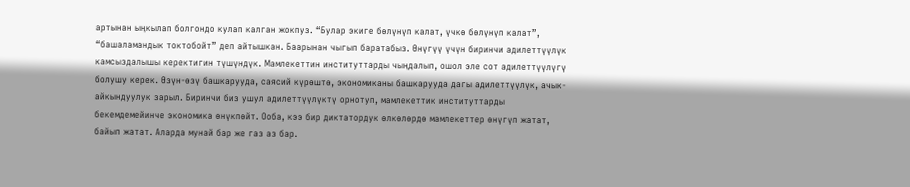артынан ыңкылап болгондо кулап калган жокпуз. “Булар экиге бөлүнүп калат, үчкө бөлүнүп калат”, “башаламандык токтобойт” деп айтышкан. Баарынан чыгып баратабыз. Өнүгүү үчүн биринчи адилеттүүлүк камсыздалышы керектигин түшүндүк. Мамлекеттин институттарды чыңдалып, ошол эле сот адилеттүүлүгү болушу керек. Өзүн-өзү башкарууда, саясий күрөштө, экономиканы башкарууда дагы адилеттүүлүк, ачык-айкындуулук зарыл. Биринчи биз ушул адилеттүүлүктү орнотуп, мамлекеттик институттарды бекемдемейинче экономика өнүкпөйт. Ооба, кээ бир диктатордук өлкөлөрдө мамлекеттер өнүгүп жатат, байып жатат. Аларда мунай бар же газ аз бар.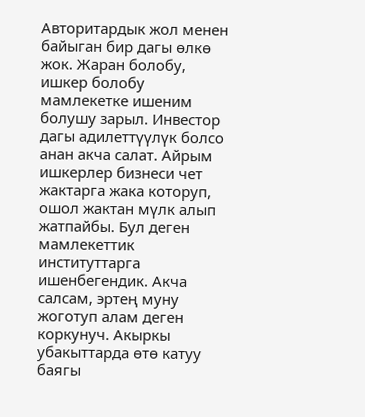Авторитардык жол менен байыган бир дагы өлкө жок. Жаран болобу, ишкер болобу мамлекетке ишеним болушу зарыл. Инвестор дагы адилеттүүлүк болсо анан акча салат. Айрым ишкерлер бизнеси чет жактарга жака которуп, ошол жактан мүлк алып жатпайбы. Бул деген мамлекеттик институттарга ишенбегендик. Акча салсам, эртең муну жоготуп алам деген коркунуч. Акыркы убакыттарда өтө катуу баягы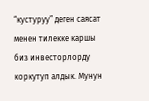“кустуруу” деген саясат менен тилекке каршы биз инвесторлорду коркутуп алдык. Мунун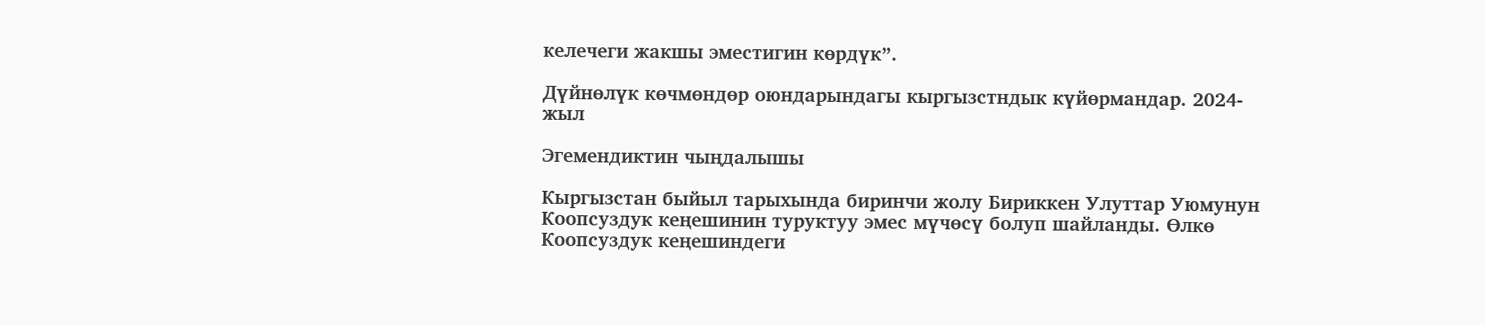келечеги жакшы эместигин көрдүк”.

Дүйнөлүк көчмөндөр оюндарындагы кыргызстндык күйөрмандар. 2024-жыл

Эгемендиктин чыңдалышы

Кыргызстан быйыл тарыхында биринчи жолу Бириккен Улуттар Уюмунун Коопсуздук кеңешинин туруктуу эмес мүчөсү болуп шайланды. Өлкө Коопсуздук кеңешиндеги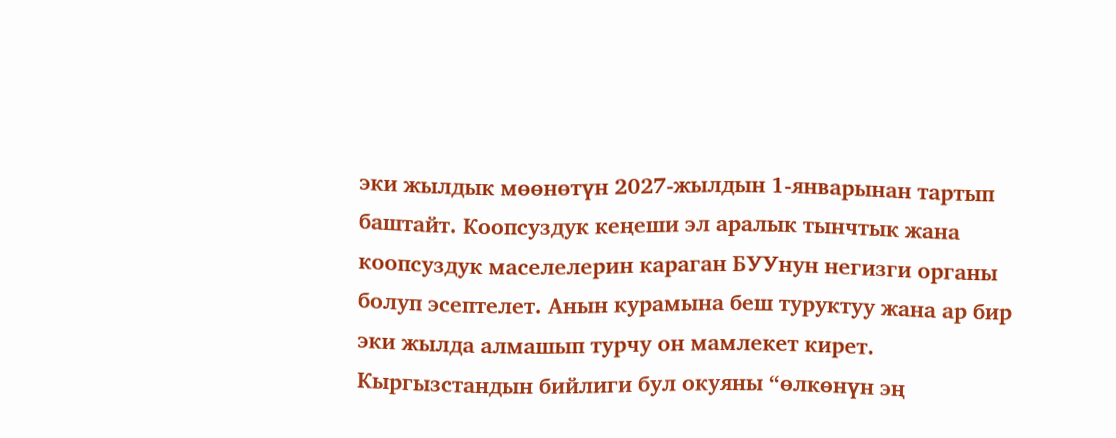эки жылдык мөөнөтүн 2027-жылдын 1-январынан тартып баштайт. Коопсуздук кеңеши эл аралык тынчтык жана коопсуздук маселелерин караган БУУнун негизги органы болуп эсептелет. Анын курамына беш туруктуу жана ар бир эки жылда алмашып турчу он мамлекет кирет. Кыргызстандын бийлиги бул окуяны “өлкөнүн эң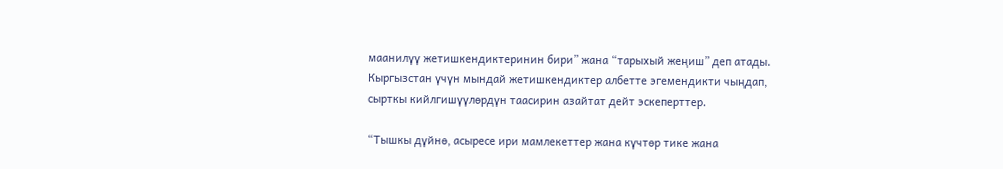маанилүү жетишкендиктеринин бири” жана “тарыхый жеңиш” деп атады. Кыргызстан үчүн мындай жетишкендиктер албетте эгемендикти чыңдап, сырткы кийлгишүүлөрдүн таасирин азайтат дейт эскеперттер.

“Тышкы дүйнө, асыресе ири мамлекеттер жана күчтөр тике жана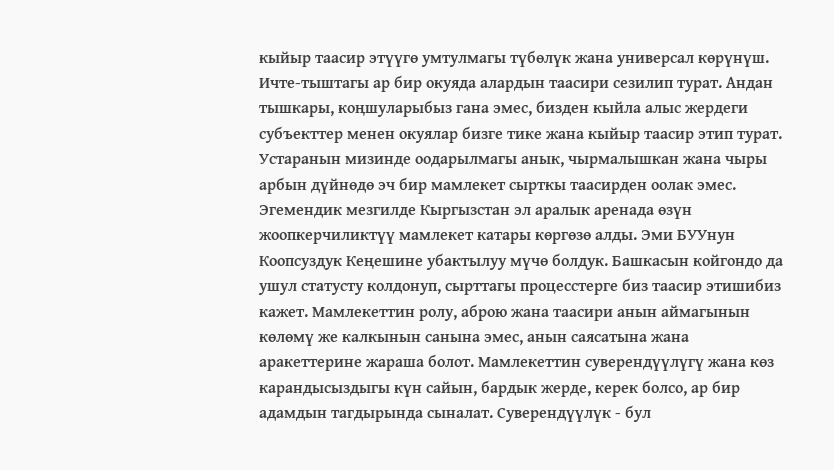кыйыр таасир этүүгө умтулмагы түбөлүк жана универсал көрүнүш. Ичте-тыштагы ар бир окуяда алардын таасири сезилип турат. Андан тышкары, коңшуларыбыз гана эмес, бизден кыйла алыс жердеги субъекттер менен окуялар бизге тике жана кыйыр таасир этип турат. Устаранын мизинде оодарылмагы анык, чырмалышкан жана чыры арбын дүйнөдө эч бир мамлекет сырткы таасирден оолак эмес. Эгемендик мезгилде Кыргызстан эл аралык аренада өзүн жоопкерчиликтүү мамлекет катары көргөзө алды. Эми БУУнун Коопсуздук Кеңешине убактылуу мүчө болдук. Башкасын койгондо да ушул статусту колдонуп, сырттагы процесстерге биз таасир этишибиз кажет. Мамлекеттин ролу, аброю жана таасири анын аймагынын көлөмү же калкынын санына эмес, анын саясатына жана аракеттерине жараша болот. Мамлекеттин суверендүүлүгү жана көз карандысыздыгы күн сайын, бардык жерде, керек болсо, ар бир адамдын тагдырында сыналат. Суверендүүлүк - бул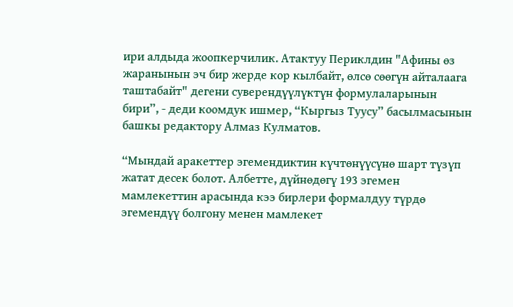ири алдыда жоопкерчилик. Атактуу Периклдин "Афины өз жаранынын эч бир жерде кор кылбайт, өлсө сөөгүн айталаага таштабайт" дегени суверендүүлүктүн формулаларынын бири”, - деди коомдук ишмер, “Кыргыз Туусу” басылмасынын башкы редактору Алмаз Кулматов.

“Мындай аракеттер эгемендиктин күчтөнүүсүнө шарт түзүп жатат десек болот. Албетте, дүйнөдөгү 193 эгемен мамлекеттин арасында кээ бирлери формалдуу түрдө эгемендүү болгону менен мамлекет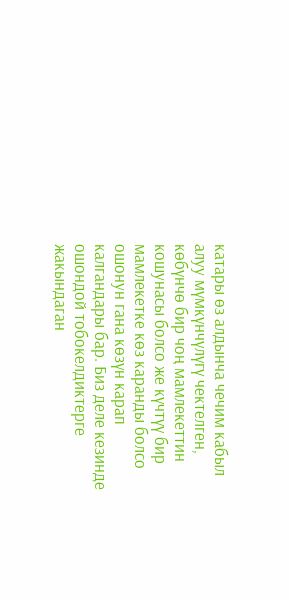катары өз алдынча чечим кабыл алуу мүмкүнчүлүгү чектелген, көбүнчө бир чоң мамлекеттин кошунасы болсо же күчтүү бир мамлекетке көз каранды болсо ошонун гана көзүн карап калгандары бар. Биз деле кезинде ошондой тобокелдиктерге жакындаган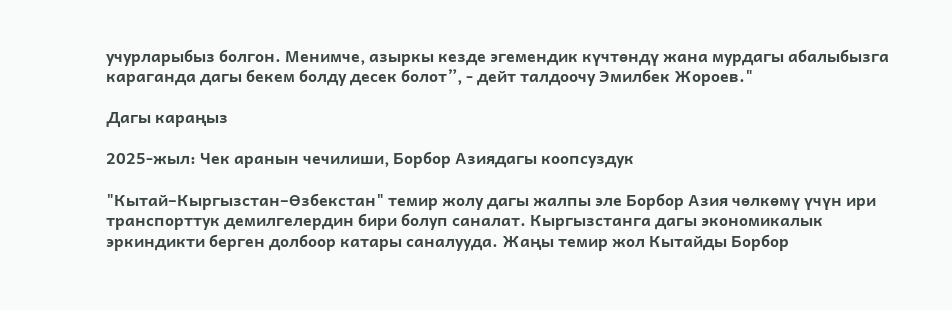учурларыбыз болгон. Менимче, азыркы кезде эгемендик күчтөндү жана мурдагы абалыбызга караганда дагы бекем болду десек болот”, - дейт талдоочу Эмилбек Жороев."

Дагы караңыз

2025-жыл: Чек аранын чечилиши, Борбор Азиядагы коопсуздук

"Кытай–Кыргызстан–Өзбекстан" темир жолу дагы жалпы эле Борбор Азия чөлкөмү үчүн ири транспорттук демилгелердин бири болуп саналат. Кыргызстанга дагы экономикалык эркиндикти берген долбоор катары саналууда. Жаңы темир жол Кытайды Борбор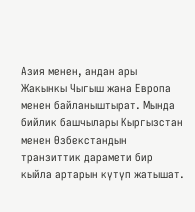Азия менен, андан ары Жакынкы Чыгыш жана Европа менен байланыштырат. Мында бийлик башчылары Кыргызстан менен Өзбекстандын транзиттик дарамети бир кыйла артарын күтүп жатышат.